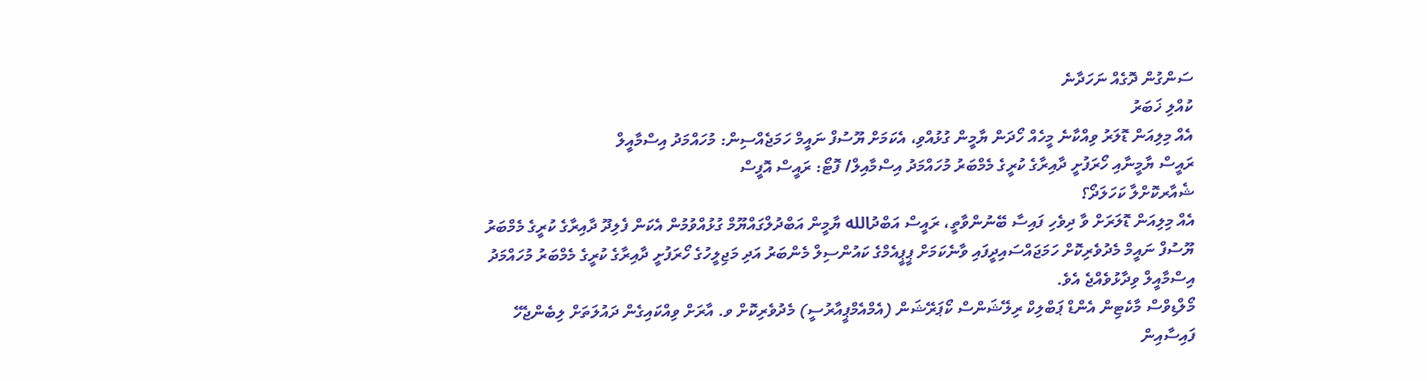ސަންގުން ދޮގެއް ނަހަދާނެ
ކުއްލި ޚަބަރު
އެއް މިލިއަން ޑޮލަރު ވިއްކާނެ މީހެއް ހޯދަން ޔާމީން ގުޅުއްވި، އެކަމަށް ޔޫސުފް ނައީމް ހަމަޖެއްސިން: މުހައްމަދު އިސްމާއީލް
ރައީސް ޔާމީނާއި ހޯރަފުށީ ދާއިރާގެ ކުރީގެ މެމްބަރު މުހައްމަދު އިސްމާއިލް/ ފޮޓޯ: ރައީސް އޮފީސް
ޝެއާރކޮށްލާ ކަހަލަދޯ؟
އެއް މިލިއަން ޑޮލަރަށް ވާ ދިވެހި ފައިސާ ބޭނުންވާތީ، ރައީސް އަބްދުالله ޔާމީން އަބްދުލްގައްޔޫމް ގުޅުއްވުމުން އެކަން ފެލިދޫ ދާއިރާގެ ކުރީގެ މެމްބަރު ޔޫސުފް ނައީމް މެދުވެރިކޮށް ހަމަޖައްސައިދީފައި ވާނެކަމަށް ޕީޕީއެމްގެ ކައުންސިލް މެންބަރު އަދި މަޖިލީހުގެ ހޯރަފުށީ ދާއިރާގެ ކުރީގެ މެމްބަރު މުހައްމަދު އިސްމާއީލް ވިދާޅުވެއްޖެ އެވެ.
މޯލްޑިވްސް މާކެޓިން އެންޑް ޕަބްލިކް ރިލޭޝަންސް ކޯޕަރޭޝަން (އެމްއެމްޕީއާރުސީ) މެދުވެރިކޮށް ވ. އާރަށް ވިއްކައިގެން ދައުލަތަށް ލިބެންޖެހޭ ފައިސާއިން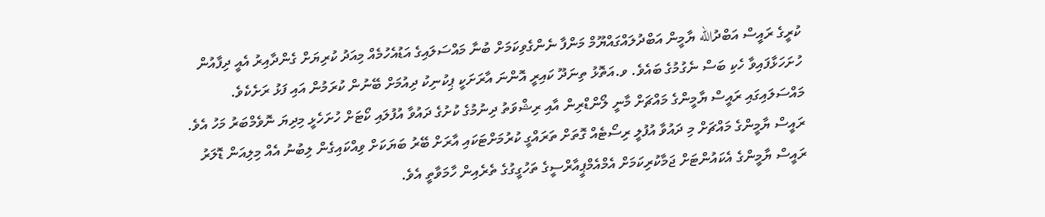ކުރީގެ ރައީސް އަބްދުالله ޔާމީން އަބްދުލައްގައްޔޫމް މަންފާ ނެންގެވިކަމަށް ބުނާ މައްސަލައިގެ އަޑުއެހުމެއް މިއަދު ކުރިޔަށް ގެންދާއިރު އެއީ ދިފާއުން ހުށަހަޅާފައިވާ ހެކި ބަސް ނެގުމުގެ ބައެވެ. ވ.އަތޮޅު ތިނަދޫ ކައިރީ އޮންނަ އާރަށަކީ ޕިކުނިކު ދިއުމަށް ބޭނުން ކުރަމުން އައި ފަޅު ރަށެކެވެ. މައްސަލައިގައި ރައީސް ޔާމީންގެ މައްޗަށް މާނީ ލޯންޑްރިން އާއި ރިޝްވަތު ދިނުމުގެ ކުށުގެ ދައުވާ އުފުލައި ކޯޓަށް ހުށަހެޅީ މިދިޔަ ނޮވެމްބަރު މަހު އެވެ.
ރައީސް ޔާމީންގެ މައްޗަށް މި ދައުވާ އުފުލީ ރިސޯޓެއް ގޮތަށް ތަރައްގީ ކުރުމަށްޓަކައި އާރަށް ބޭރު ބަޔަކަށް ވިއްކައިގެން ލިބުނު އެއް މިލިއަން ޑޮލަރު ރައީސް ޔާމީންގެ އެކައުންޓަށް ޖަމާކުރިކަމަށް އެމްއެމްޕީއާރްސީގެ ތަހުގީގުގެ ތެރެއިން ހާމަވާތީ އެވެ.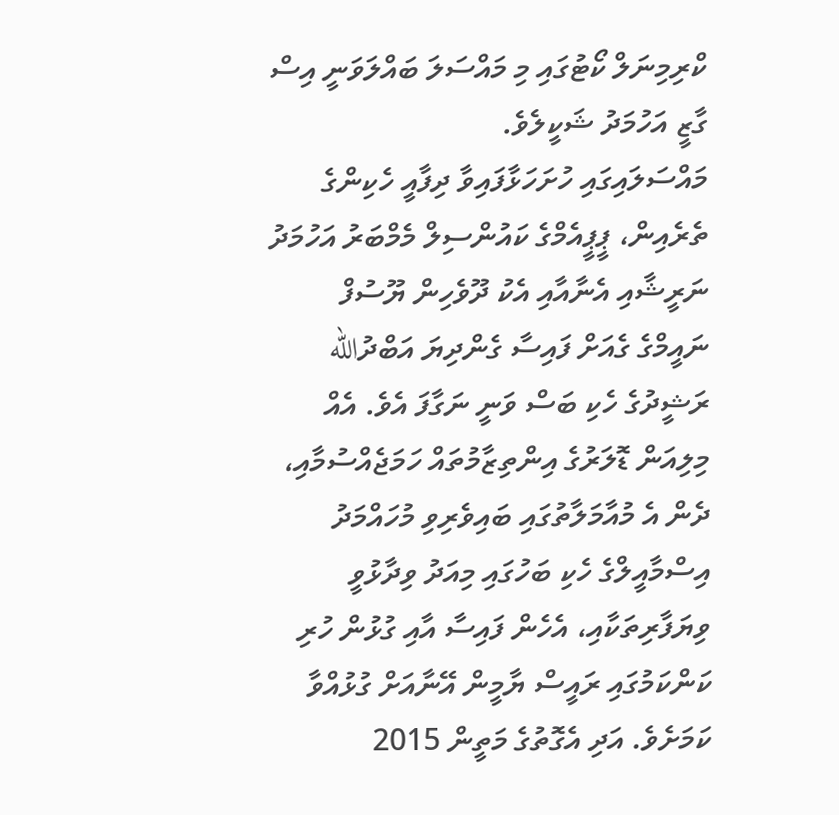ކްރިމިނަލް ކޯޓުގައި މި މައްސަލަ ބައްލަވަނީ އިސް ގާޒީ އަހުމަދު ޝަކީލެވެ.
މައްސަލައިގައި ހުށަހަޅާފައިވާ ދިފާއީ ހެކިންގެ ތެރެއިން، ޕީޕީއެމްގެ ކައުންސިލް މެމްބަރު އަހުމަދު ނަރީޝާއި އެނާއާއި އެކު ދޫވެހިން ޔޫސުފް ނައީމްގެ ގެއަށް ފައިސާ ގެންދިޔަ އަބްދުالله ރަޝީދުގެ ހެކި ބަސް ވަނީ ނަގާފަ އެވެ. އެއް މިލިއަން ޑޮލަރުގެ އިންތިޒާމުތައް ހަމަޖެއްސުމާއި، ދެން އެ މުއާމަލާތުގައި ބައިވެރިވި މުހައްމަދު އިސްމާއީލްގެ ހެކި ބަހުގައި މިއަދު ވިދާޅުވީ ވިޔަފާރިތަކާއި، އެހެން ފައިސާ އާއި ގުޅުން ހުރި ކަންކަމުގައި ރައީސް ޔާމީން އޭނާއަށް ގުޅުއްވާ ކަމަށެވެ. އަދި އެގޮތުގެ މަތީން 2015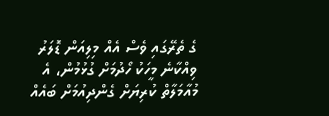ގެ ތެރޭގައި ވެސް އެއް މިލިއަން ޑޮލަރު ވިއްކާނެ މީހަކު ހޯދުމަށް ގުޅުމުން، އެ މުއާމަލާތް ކުރިޔަށް ގެންދިއުމަށް ބައެއް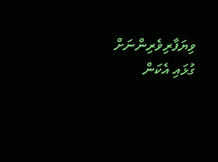ވިޔަފާރިވެރިންނަށް ގުޅައި އެކަން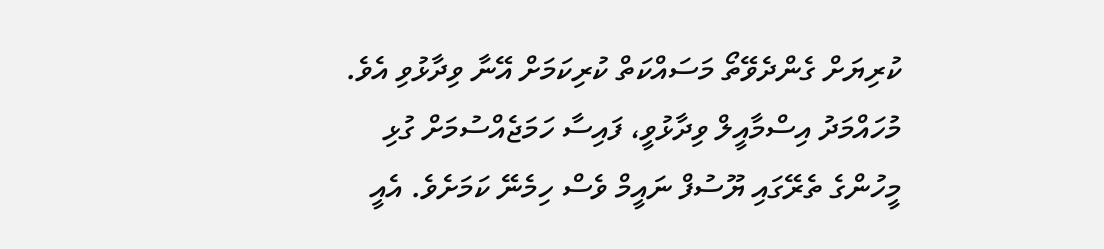ކުރިޔަށް ގެންދެވޭތޯ މަސައްކަތް ކުރިކަމަށް އޭނާ ވިދާޅުވި އެވެ.
މުހައްމަދު އިސްމާއީލް ވިދާޅުވީ، ފައިސާ ހަމަޖެއްސުމަށް ގުޅި މީހުންގެ ތެރޭގައި ޔޫސުފް ނައީމް ވެސް ހިމެނޭ ކަމަށެވެ. އެއީ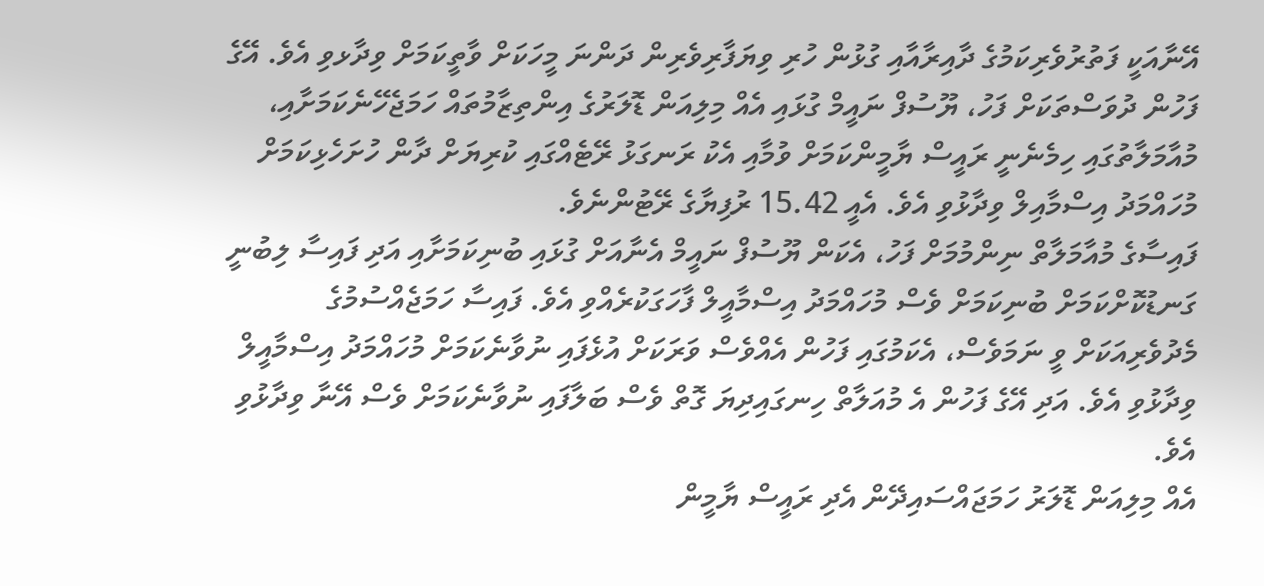އޭނާއަކީ ފަތުރުވެރިކަމުގެ ދާއިރާއާއި ގުޅުން ހުރި ވިޔަފާރިވެރިން ދަންނަ މީހަކަށް ވާތީކަމަށް ވިދާޅވި އެވެ. އޭގެ ފަހުން ދުވަސްތަކަށް ފަހު، ޔޫސުފް ނައީމް ގުޅައި އެއް މިލިއަން ޑޮލަރުގެ އިންތިޒާމުތައް ހަމަޖެހޭނެކަމަށާއި، މުއާމަލާތުގައި ހިމެނެނީ ރައީސް ޔާމީންކަމަށް ވުމާއި އެކު ރަނގަޅު ރޭޓެއްގައި ކުރިޔަށް ދާން ހުށަހެޅިކަމަށް މުހައްމަދު އިސްމާއިލް ވިދާޅުވި އެވެ. އެއީ 15.42 ރުފިޔާގެ ރޭޓުންނެވެ.
ފައިސާގެ މުއާމަލާތް ނިންމުމަށް ފަހު، އެކަން ޔޫސުފް ނައީމް އެނާއަށް ގުޅައި ބުނިކަމަށާއި އަދި ފައިސާ ލިބުނީ ގަނޑުކޮށްކަމަށް ބުނިކަމަށް ވެސް މުހައްމަދު އިސްމާއީލް ފާހަގަކުރެއްވި އެވެ. ފައިސާ ހަމަޖެއްސުމުގެ މެދުވެރިއަކަށް ވީ ނަމަވެސް، އެކަމުގައި ފަހުން އެއްވެސް ވަރަކަށް އުޅެފައި ނުވާނެކަމަށް މުހައްމަދު އިސްމާއީލް ވިދާޅުވި އެވެ. އަދި އޭގެ ފަހުން އެ މުއަލާތް ހިނގައިދިޔަ ގޮތް ވެސް ބަލާފައި ނުވާނެކަމަށް ވެސް އޭނާ ވިދާޅުވި އެވެ.
އެއް މިލިއަން ޑޮލަރު ހަމަޖައްސައިދޭން އެދި ރައީސް ޔާމީން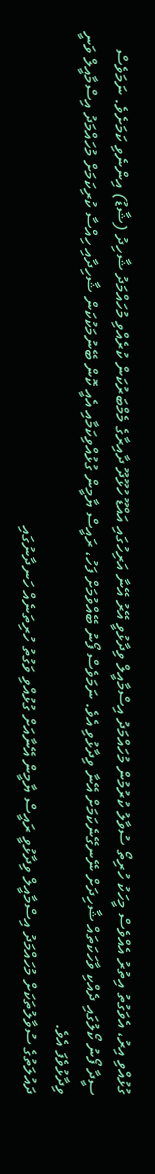ގުޅުއްވި އިރު، އެވަގުތު އިތުރު އެއްވެސް މީހަކު ހުރިތޯ ސުވާލު ކުރުމުން މުހައްމަދު އިސްމާއީލް ވިދާޅުވީ އޭރު އޭނާ އަރިހުގައި އައްޑޫ ހުޅޫދޫ ދާއިރާގެ މެމްބަރުކަން ކުރެއްވި މުހައްމަދު ޝާހިދު (ޝާޑު) އިންނެވި ކަމަށެވެ. ނަމަވެސް ސީދާ ފޯނު ކޯލުގައި ދެއްކި ވާހަކަތައް ޝާހިދަށް ނޭނގޭނެކަމަށް އޭނާ ވިދާޅުވި އެވެ. ނަމަވެސް ފޯނު ބޭއްވުމަށް ފަހު، ރައީސް ޔާމީން ގުޅުއްވިކަމާއި އެއީ ކޮން ބޭނުމަކުކަން ޝާހިދާއި ހިއްސާ ކުރިކަމަށް މުހައްމަދު އިސްމާއީލް ވަނީ ވިދާޅުވެފަ އެވެ.
ދައުލަތުގެ ސުވާލުތަކަށް މުހައްމަދު އިސްމާއީލް ވިދާޅުވީ ރައީސް ޔާމީން އޭނާއަށް ގުޅުއްވި ވަގުތު ހުރިތަނެއް ހަނދާނުގައި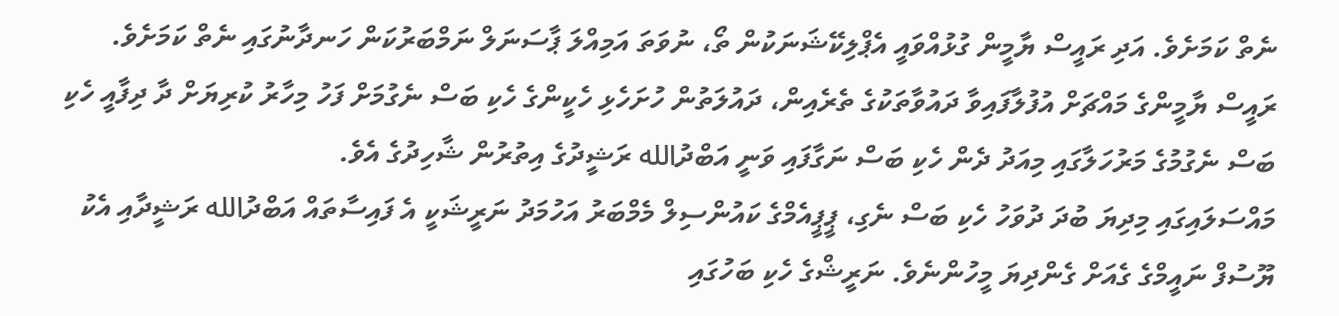ނެތް ކަމަށެވެ. އަދި ރައީސް ޔާމީން ގުޅުއްވައީ އެޕްލިކޭޝަނަކުން ތޯ، ނުވަތަ އަމިއްލަ ޕާސަނަލް ނަމްބަރުކަން ހަނދާނުގައި ނެތް ކަމަށެވެ.
ރައީސް ޔާމީންގެ މައްޗަށް އުފުލާފައިވާ ދައުވާތަކުގެ ތެރެއިން، ދައުލަތުން ހުށަހެޅި ހެކީންގެ ހެކި ބަސް ނެގުމަށް ފަހު މިހާރު ކުރިޔަށް ދާ ދިފާއީ ހެކި ބަސް ނެގުމުގެ މަރުހަލާގައި މިއަދު ދެން ހެކި ބަސް ނަގާފައި ވަނީ އަބްދުالله ރަޝީދުގެ އިތުރުން ޝާހިދުގެ އެވެ.
މައްސަލައިގައި މިދިޔަ ބުދަ ދުވަހު ހެކި ބަސް ނެގި، ޕީޕީއެމްގެ ކައުންސިލް މެމްބަރު އަހުމަދު ނަރީޝަކީ އެ ފައިސާތައް އަބްދުالله ރަޝީދާއި އެކު ޔޫސުފް ނައީމްގެ ގެއަށް ގެންދިޔަ މީހުންނެވެ. ނަރީޝްގެ ހެކި ބަހުގައި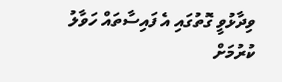ވިދާޅުވީ ގޮތުގައި އެ ފައިސާތައް ހަވާލު ކުރުމަށް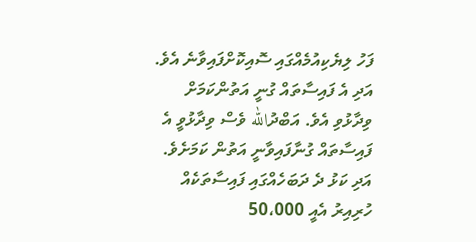ފަހު ލިޔެކިއުމެއްގައި ސޮއިކޮށްފައިވާނެ އެވެ. އަދި އެ ފައިސާތައް ގުނީ އަތުންކަމަށް ވިދާޅުވި އެވެ. އަބްދުالله ވެސް ވިދާޅުވީ އެ ފައިސާތައް ގުނާފައިވާނީ އަތުން ކަމަށެވެ. އަދި ކަޅު ދެ ދަބަހެއްގައި ފައިސާތަކެއް ހުރިއިރު އެއީ 50،000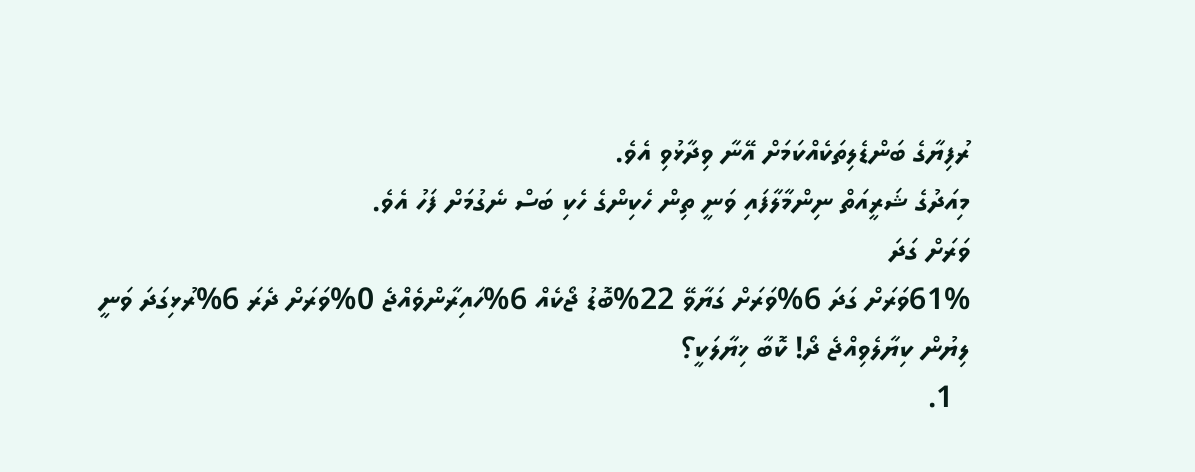ރުފިޔާގެ ބަންޑެލިތަކެއްކަމަށް އޭނާ ވިދާޅުވި އެވެ.
މިއަދުގެ ޝަރީއަތް ނިންމާލާފައި ވަނީ ތިން ހެކިންގެ ހެކި ބަސް ނެގުމަށް ފަހު އެވެ.
ވަރަށް ގަދަ
61%ވަރަށް ގަދަ 6%ވަރަށް ގަޔާވޭ 22%ބޮޑު ޖޯކެއް 6%ހައިރާންވެއްޖެ 0%ވަރަށް ދެރަ 6%ރުޅިގަދަ ވަނީ
ލިޔުން ކިޔާލެވިއްޖެ ދޯ! ކޮބާ ޚިޔާލަކީ؟
  1.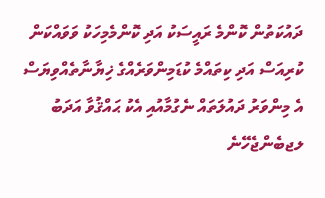ދައުކަތުން ކޮންމެ ރައީސަކު އަދި ކޮންމެމިހަކު ވަވައްކަން ކުރިއަސް އަދި ކިތައްމެ ކުޑަމިންވަރެއްގެ ޚިޔާނާތެއްވިޔަސް އެ މިންވަރު ދައުލަތައް ނެގުމާއުއި އެކު ޙައްޤުވާ އަދަބު ލޖބެންޖެހޭނެ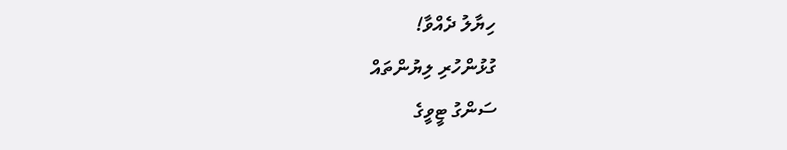ހިޔާލު ދެއްވާ!
ގުޅުންހުރި ލިޔުންތައް
ސަންގު ޓީވީގެ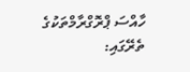ހާއްސަ ޕްރޮގްރާމްތަކުގެ ތެރޭގައި: